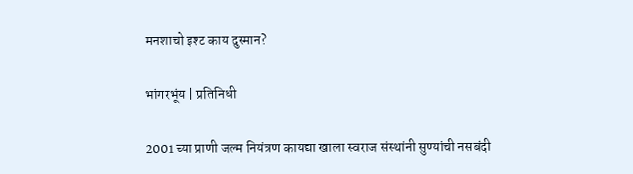मनशाचो इश्ट काय दुस्मान?

भांगरभूंय | प्रतिनिधी

2001 च्या प्राणी जल्म नियंत्रण कायद्या खाला स्वराज संस्थांनी सुण्यांची नसबंदी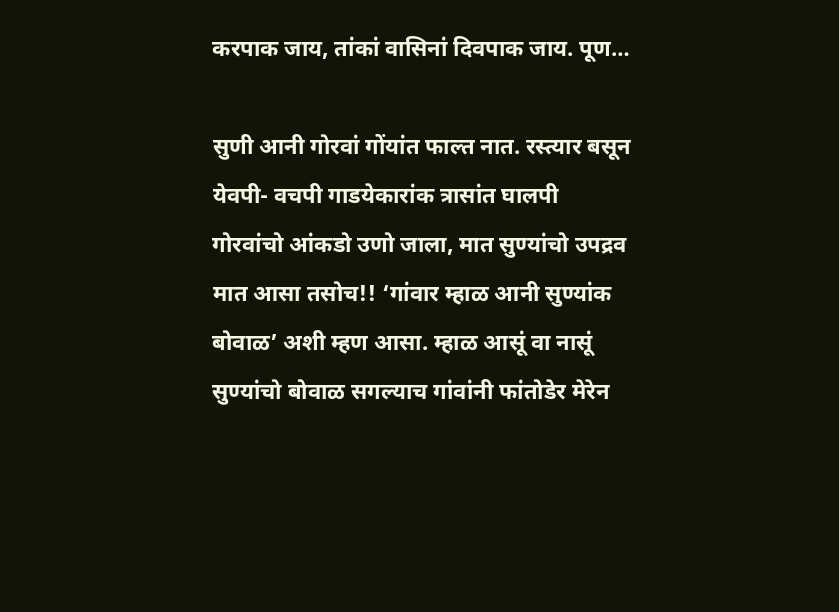करपाक जाय, तांकां वासिनां दिवपाक जाय. पूण…

सुणी आनी गोरवां गोंयांत फाल्त नात. रस्त्यार बसून येवपी- वचपी गाडयेकारांक त्रासांत घालपी गोरवांचो आंकडो उणो जाला, मात सुण्यांचो उपद्रव मात आसा तसोच!! ‘गांवार म्हाळ आनी सुण्यांक बोवाळ’ अशी म्हण आसा. म्हाळ आसूं वा नासूं सुण्यांचो बोवाळ सगल्याच गांवांनी फांतोडेर मेरेन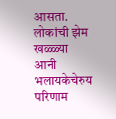आसता. लोकांची झेम खळ्ळ्या आनी भलायकेचेरुय परिणाम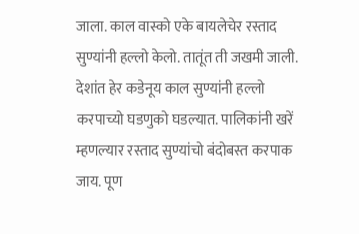जाला. काल वास्को एके बायलेचेर रस्ताद सुण्यांनी हल्लो केलो. तातूंत ती जखमी जाली. देशांत हेर कडेनूय काल सुण्यांनी हल्लो करपाच्यो घडणुको घडल्यात. पालिकांनी खरें म्हणल्यार रस्ताद सुण्यांचो बंदोबस्त करपाक जाय. पूण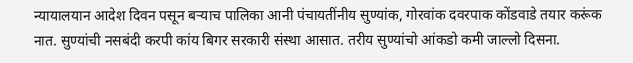न्यायालयान आदेश दिवन पसून बऱ्याच पालिका आनी पंचायतींनीय सुण्यांक, गोरवांक दवरपाक कोंडवाडे तयार करूंक नात. सुण्यांची नसबंदी करपी कांय बिगर सरकारी संस्था आसात. तरीय सुण्यांचो आंकडो कमी जाल्लो दिसना.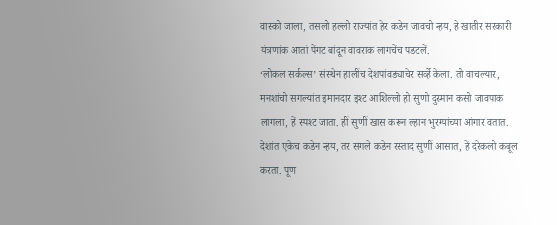वास्को जाला, तसलो हल्लो राज्यांत हेर कडेन जावचो न्हय, हे खातीर सरकारी यंत्रणांक आतां पेंगट बांदून वावराक लागचेंच पडटलें.
‘लोकल सर्कल्स’ संस्थेन हालींच देशपांवड्याचेर सर्व्हे केला. तो वाचल्यार, मनशांचो सगल्यांत इमानदार इश्ट आशिल्लो हो सुणो दुस्मान कसो जावपाक लागला, हें स्पश्ट जाता. हीं सुणीं खास करून ल्हान भुरग्यांच्या आंगार वतात. देशांत एकेच कडेन न्हय, तर सगले कडेन रस्ताद सुणीं आसात, हें दरेकलो कबूल करता. पूण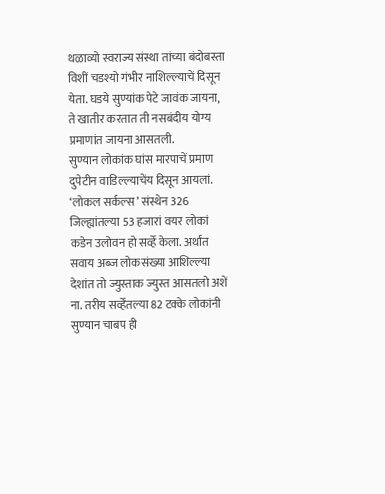थळाव्यो स्वराज्य संस्था तांच्या बंदोबस्ता विशीं चडश्यो गंभीर नाशिल्ल्याचें दिसून येता. घडये सुण्यांक पेटे जावंक जायना, ते खातीर करतात ती नसबंदीय योग्य प्रमाणांत जायना आसतली.
सुण्यान लोकांक घांस मारपाचें प्रमाण दुपेटीन वाडिल्ल्याचेंय दिसून आयलां. ‘लोकल सर्कल्स’ संस्थेन 326 जिल्ह्यांतल्या 53 हजारां वयर लोकां कडेन उलोवन हो सर्व्हे केला. अर्थांत सवाय अब्ज लोकसंख्या आशिल्ल्या देशांत तो ज्युस्ताक ज्युस्त आसतलो अशें ना. तरीय सर्व्हेंतल्या 82 टक्के लोकांनी सुण्यान चाबप ही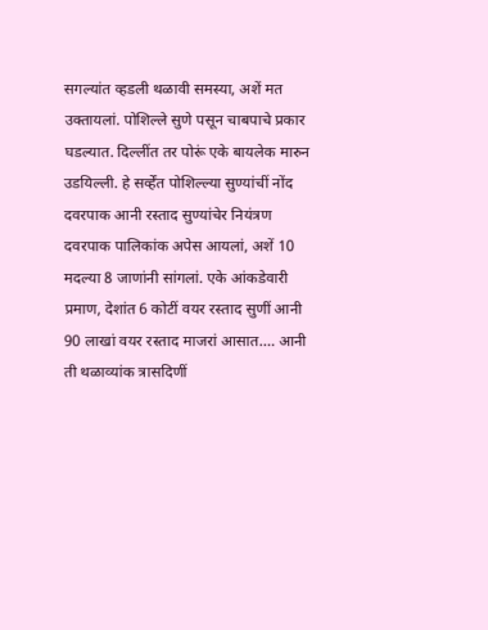सगल्यांत व्हडली थळावी समस्या, अशें मत उक्तायलां. पोशिल्ले सुणे पसून चाबपाचे प्रकार घडल्यात. दिल्लींत तर पोरूं एके बायलेक मारुन उडयिल्ली. हे सर्व्हेंत पोशिल्ल्या सुण्यांचीं नोंद दवरपाक आनी रस्ताद सुण्यांचेर नियंत्रण दवरपाक पालिकांक अपेस आयलां, अशें 10 मदल्या 8 जाणांनी सांगलां. एके आंकडेवारी प्रमाण, देशांत 6 कोटीं वयर रस्ताद सुणीं आनी 90 लाखां वयर रस्ताद माजरां आसात…. आनी ती थळाव्यांक त्रासदिणीं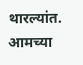थारल्यांत.
आमच्या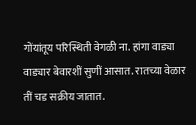गोंयांतूय परिस्थिती वेगळी ना. हांगा वाड्या वाड्यार बेवारशीं सुणीं आसात. रातच्या वेळार तीं चड सक्रीय जातात.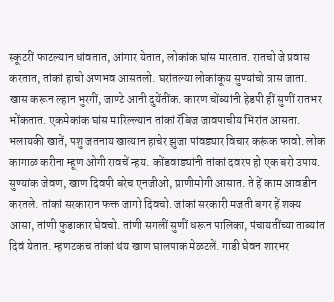स्कूटरीं फाटल्यान धांवतात, आंगार येतात, लोकांक घांस मारतात. रातचो जे प्रवास करतात, तांकां हाचो अणभव आसतलो. घरांतल्या लोकांकूय सुण्यांचो त्रास जाता. खास करून ल्हान भुरगीं, जाण्टे आनी दुयेंतींक. कारण चोंब्यांनी हेडपी हीं सुणीं रातभर भोंकतात. एकमेकांक घांस मारिल्ल्यान तांकां रॅबिज जावपाचीय भिरांत आसता. भलायकी खातें, पशु जतनाय खात्यान हाचेर झुजा पांवड्यार विचार करूंक फावो. लोक कागाळ करीना म्हूण ओगी रावचें न्हय. कोंडवाड्यांनी तांकां दवरप हो एक बरो उपाय. सुण्यांक जेवण, खाण दिवपी बरेच एनजीओ, प्राणीमोगी आसात. ते हें काम आवडीन करतले. तांकां सरकारान फक्त जागो दिवचो. जांकां सरकारी मजती बगर हें शक्य आसा, तांणी फुडाकार घेवचो. तांणी सगलीं सुणीं धरून पालिका, पंचायतींच्या ताब्यांत दिवं येतात. म्हणटकच तांकां थंय खाण घालपाक मेळटलें. गाडी घेवन शारभर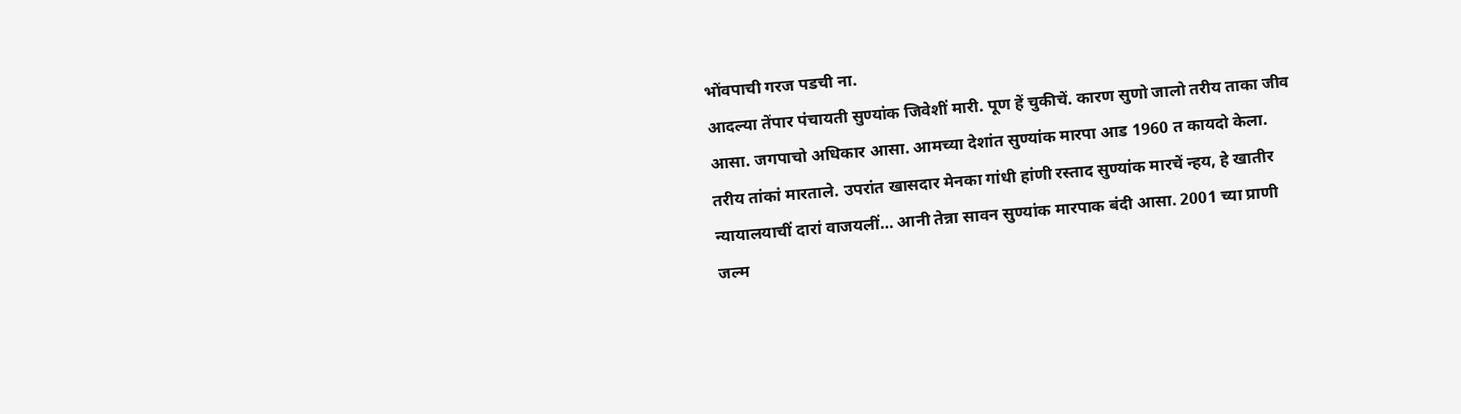भोंवपाची गरज पडची ना.
आदल्या तेंपार पंचायती सुण्यांक जिवेशीं मारी. पूण हें चुकीचें. कारण सुणो जालो तरीय ताका जीव आसा. जगपाचो अधिकार आसा. आमच्या देशांत सुण्यांक मारपा आड 1960 त कायदो केला. तरीय तांकां मारताले. उपरांत खासदार मेनका गांधी हांणी रस्ताद सुण्यांक मारचें न्हय, हे खातीर न्यायालयाचीं दारां वाजयलीं… आनी तेन्ना सावन सुण्यांक मारपाक बंदी आसा. 2001 च्या प्राणी जल्म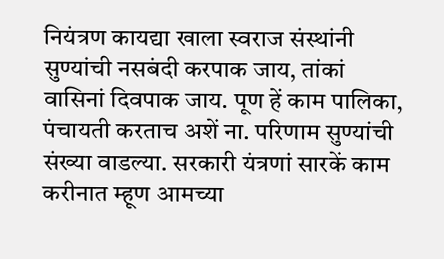नियंत्रण कायद्या खाला स्वराज संस्थांनी सुण्यांची नसबंदी करपाक जाय, तांकां वासिनां दिवपाक जाय. पूण हें काम पालिका, पंचायती करताच अशें ना. परिणाम सुण्यांची संख्या वाडल्या. सरकारी यंत्रणां सारकें काम करीनात म्हूण आमच्या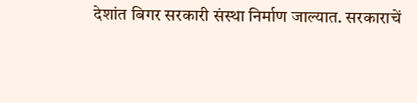देशांत बिगर सरकारी संस्था निर्माण जाल्यात. सरकाराचें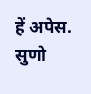हें अपेस. सुणो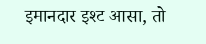इमानदार इश्ट आसा, तो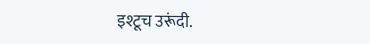इश्टूच उरूंदी.